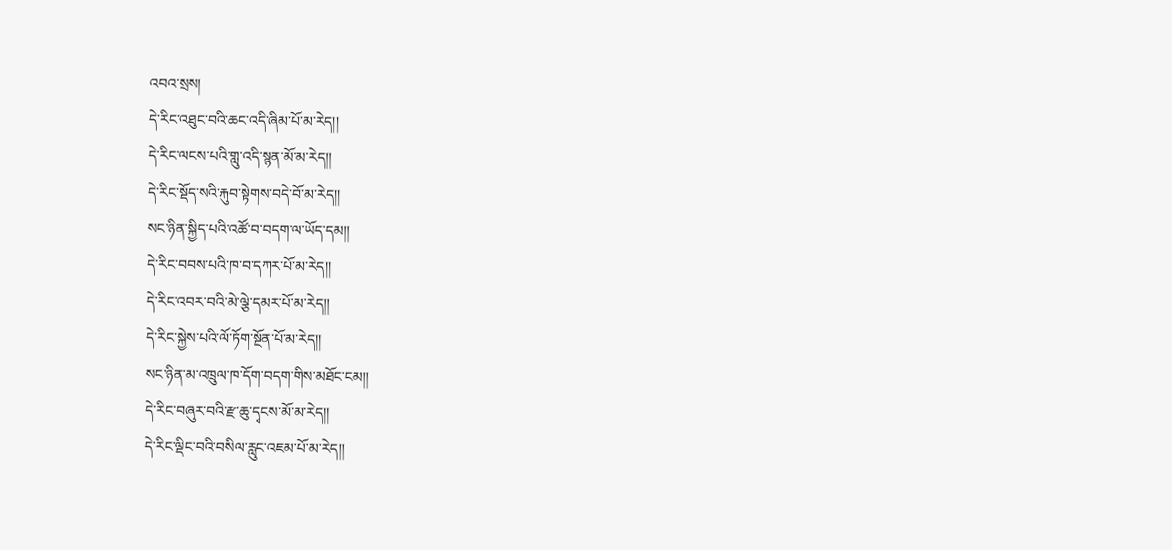འབའ་སྲས།
དེ་རིང་འཐུང་བའི་ཆང་འདི་ཞིམ་པོ་མ་རེད།།
དེ་རིང་ལངས་པའི་གླུ་འདི་སྙན་མོ་མ་རེད།།
དེ་རིང་སྡོད་སའི་རྐུབ་སྟེགས་བདེ་བོ་མ་རེད།།
སང་ཉིན་སྐྱིད་པའི་འཚོ་བ་བདག་ལ་ཡོད་དམ།།
དེ་རིང་བབས་པའི་ཁ་བ་དཀར་པོ་མ་རེད།།
དེ་རིང་འབར་བའི་མེ་ལྕེ་དམར་པོ་མ་རེད།།
དེ་རིང་སྐྱེས་པའི་ལོ་ཏོག་སྔོན་པོ་མ་རེད།།
སང་ཉིན་མ་འཁྲུལ་ཁ་དོག་བདག་གིས་མཐོང་ངམ།།
དེ་རིང་བཞུར་བའི་རྫ་ཆུ་དྭངས་མོ་མ་རེད།།
དེ་རིང་ལྡིང་བའི་བསིལ་རླུང་འཇམ་པོ་མ་རེད།།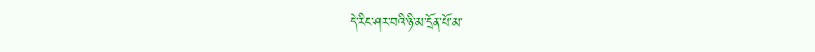དེ་རིང་ཤར་བའི་ཉི་མ་དྲོན་པོ་མ་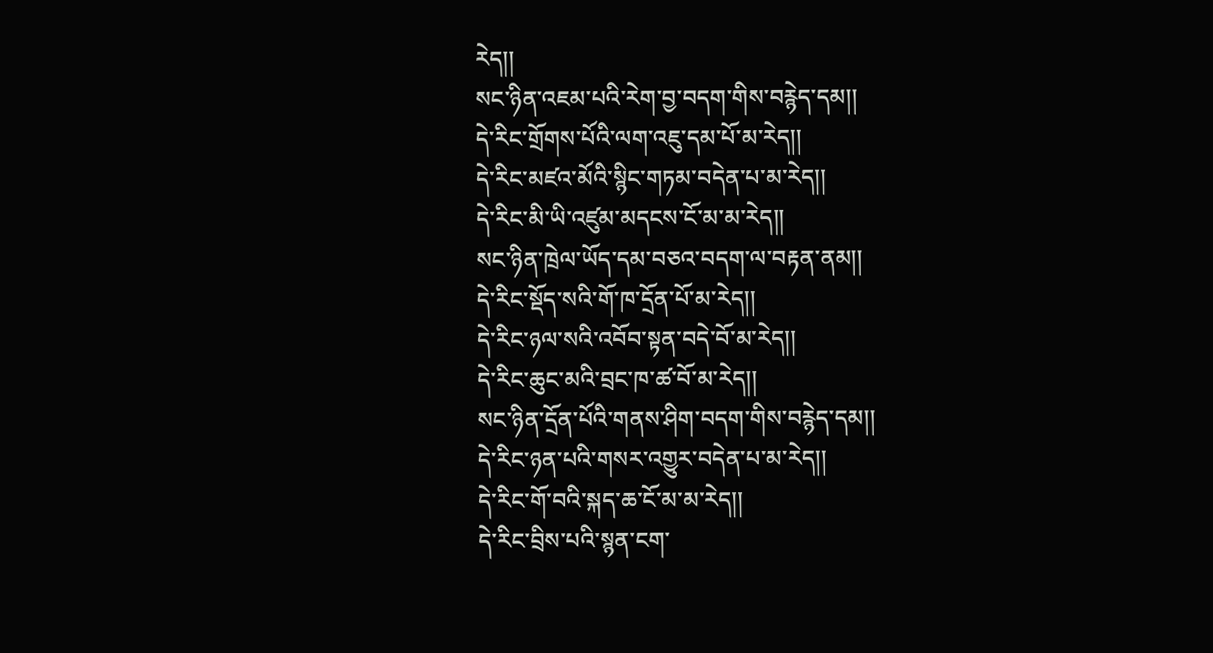རེད།།
སང་ཉིན་འཇམ་པའི་རེག་བྱ་བདག་གིས་བརྙེད་དམ།།
དེ་རིང་གྲོགས་པོའི་ལག་འཇུ་དམ་པོ་མ་རེད།།
དེ་རིང་མཛའ་མོའི་སྙིང་གཏམ་བདེན་པ་མ་རེད།།
དེ་རིང་མི་ཡི་འཛུམ་མདངས་ངོ་མ་མ་རེད།།
སང་ཉིན་ཁྲེལ་ཡོད་དམ་བཅའ་བདག་ལ་བརྟན་ནམ།།
དེ་རིང་སྡོད་སའི་གོ་ཁ་དྲོན་པོ་མ་རེད།།
དེ་རིང་ཉལ་སའི་འབོབ་སྟན་བདེ་བོ་མ་རེད།།
དེ་རིང་ཆུང་མའི་བྲང་ཁ་ཚ་བོ་མ་རེད།།
སང་ཉིན་དྲོན་པོའི་གནས་ཤིག་བདག་གིས་བརྙེད་དམ།།
དེ་རིང་ཉན་པའི་གསར་འགྱུར་བདེན་པ་མ་རེད།།
དེ་རིང་གོ་བའི་སྐད་ཆ་ངོ་མ་མ་རེད།།
དེ་རིང་བྲིས་པའི་སྙན་ངག་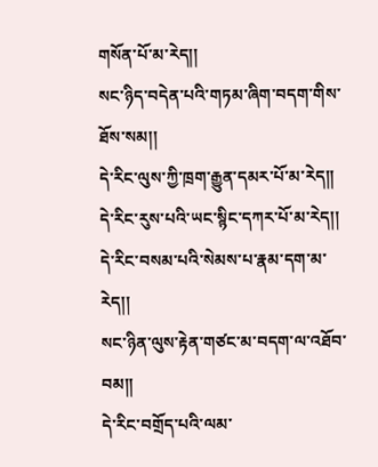གསོན་པོ་མ་རེད།།
སང་ཉིད་བདེན་པའི་གཏམ་ཞིག་བདག་གིས་ཐོས་སམ།།
དེ་རིང་ལུས་ཀྱི་ཁྲག་རྒྱུན་དམར་པོ་མ་རེད།།
དེ་རིང་རུས་པའི་ཡང་སྙིང་དཀར་པོ་མ་རེད།།
དེ་རིང་བསམ་པའི་སེམས་པ་རྣམ་དག་མ་རེད།།
སང་ཉིན་ལུས་རྟེན་གཙང་མ་བདག་ལ་འཐོབ་བམ།།
དེ་རིང་བགྲོད་པའི་ལམ་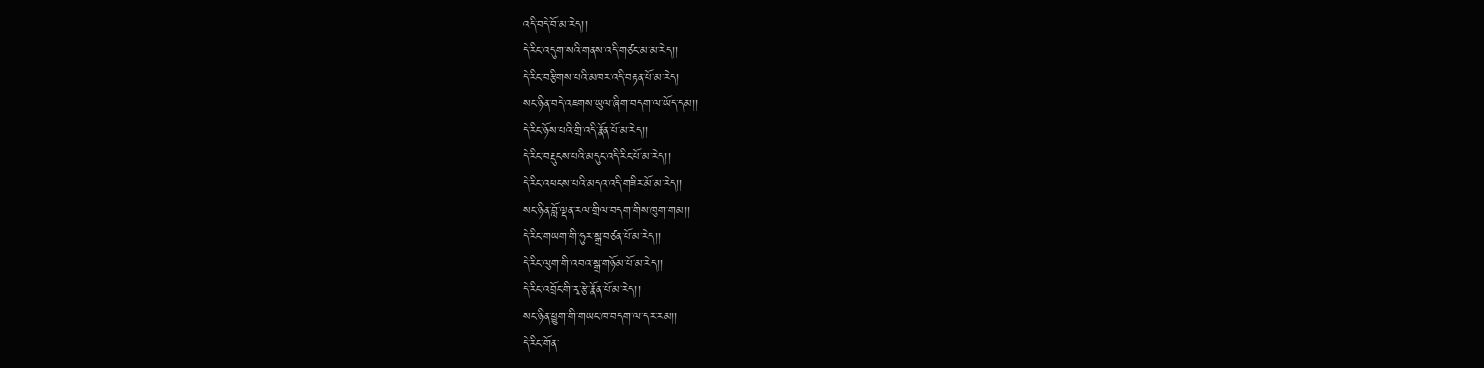འདི་བདེ་བོ་མ་རེད།།
དེ་རིང་འདུག་སའི་གནས་འདི་གཙང་མ་མ་རེད།།
དེ་རིང་བརྩིགས་པའི་མཁར་འདི་བརྟན་པོ་མ་རེད།
སང་ཉིན་བདེ་འཇགས་ཡུལ་ཞིག་བདག་ལ་ཡོད་དམ།།
དེ་རིང་ཉོས་པའི་གྲི་འདི་རྣོན་པོ་མ་རེད།།
དེ་རིང་བརྡུངས་པའི་མདུང་འདི་རིང་པོ་མ་རེད།།
དེ་རིང་འཕངས་པའི་མདའ་འདི་གཟིར་མོ་མ་རེད།།
སང་ཉིན་བློ་ལྡན་རལ་གྲིལ་བདག་གིས་ཁུག་གམ།།
དེ་རིང་གཡག་གི་ཧུར་སྒྲ་བཙན་པོ་མ་རེད།།
དེ་རིང་ལུག་གི་འབའ་སྒྲ་གཉོམ་པོ་མ་རེད།།
དེ་རིང་འབྲོང་གི་རྭ་རྩེ་རྣོན་པོ་མ་རེད།།
སང་ཉིན་ཕྱུག་གི་གཡང་ཁ་བདག་ལ་དར་རམ།།
དེ་རིང་གོན་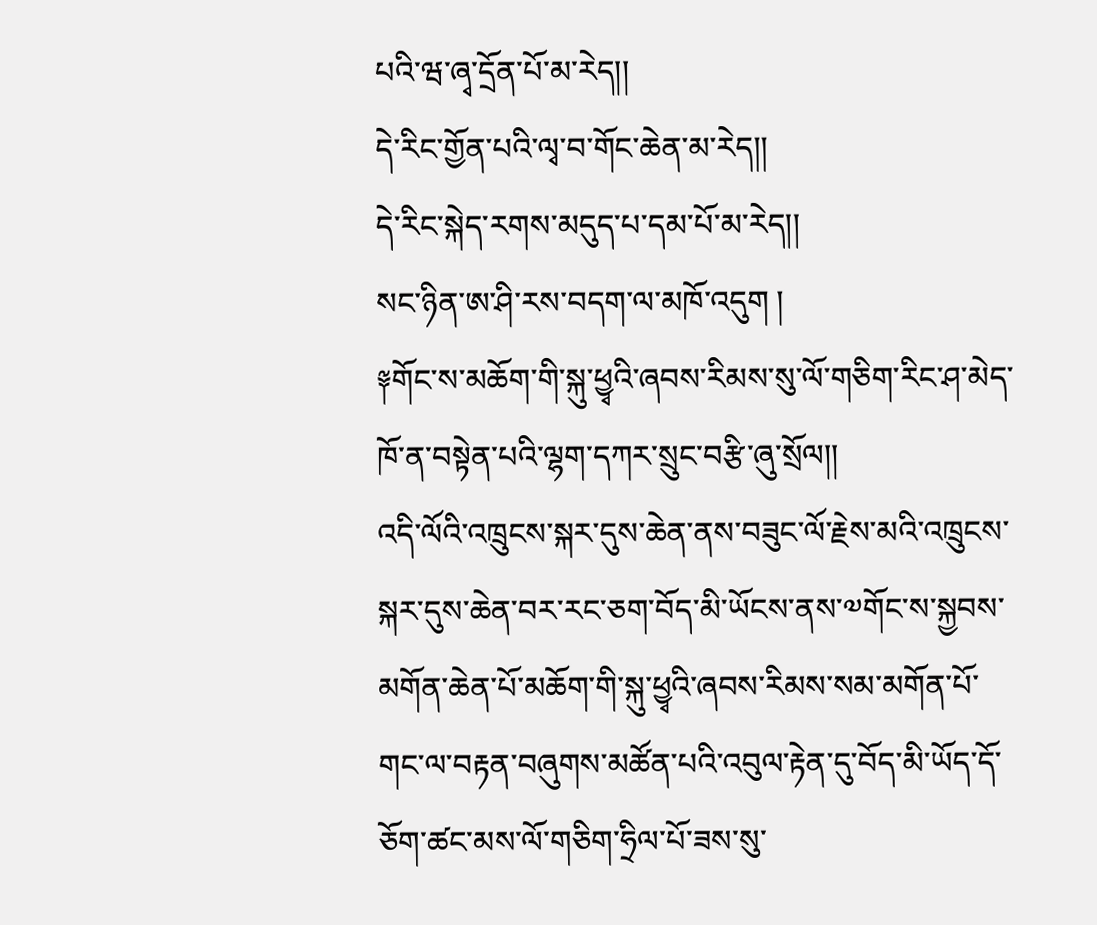པའི་ཝ་ཞྭ་དྲོན་པོ་མ་རེད།།
དེ་རིང་གྱོན་པའི་ལྭ་བ་གོང་ཆེན་མ་རེད།།
དེ་རིང་སྐེད་རགས་མདུད་པ་དམ་པོ་མ་རེད།།
སང་ཉིན་ཨ་ཤི་རས་བདག་ལ་མཁོ་འདུག །
༈གོང་ས་མཆོག་གི་སྐུ་ཕྱྭའི་ཞབས་རིམས་སུ་ལོ་གཅིག་རིང་ཤ་མེད་ཁོ་ན་བསྟེན་པའི་ལྷག་དཀར་སྲུང་བརྩི་ཞུ་སྲོལ།།
འདི་ལོའི་འཁྲུངས་སྐར་དུས་ཆེན་ནས་བཟུང་ལོ་རྗེས་མའི་འཁྲུངས་སྐར་དུས་ཆེན་བར་རང་ཅག་བོད་མི་ཡོངས་ནས་༧གོང་ས་སྐྱབས་མགོན་ཆེན་པོ་མཆོག་གི་སྐུ་ཕྱྭའི་ཞབས་རིམས་སམ་མགོན་པོ་གང་ལ་བརྟན་བཞུགས་མཚོན་པའི་འབུལ་རྟེན་དུ་བོད་མི་ཡོད་དོ་ཅོག་ཚང་མས་ལོ་གཅིག་ཧྲིལ་པོ་ཟས་སུ་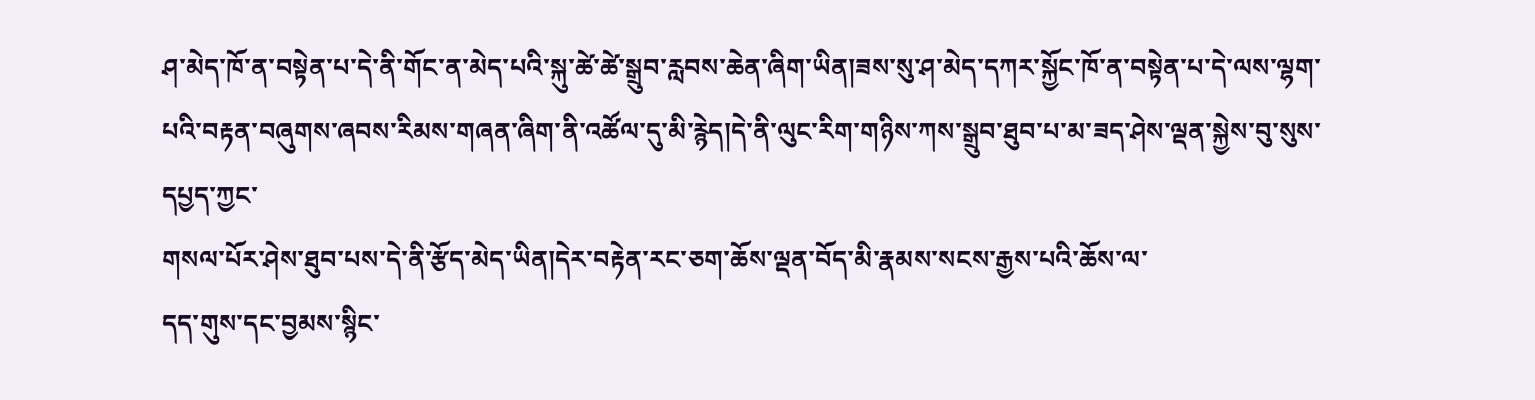ཤ་མེད་ཁོ་ན་བསྟེན་པ་དེ་ནི་གོང་ན་མེད་པའི་སྐུ་ཚེ་ཚེ་སྒྲུབ་རླབས་ཆེན་ཞིག་ཡིན།ཟས་སུ་ཤ་མེད་དཀར་སྐྱོང་ཁོ་ན་བསྟེན་པ་དེ་ལས་ལྷག་པའི་བརྟན་བཞུགས་ཞབས་རིམས་གཞན་ཞིག་ནི་འཚོལ་དུ་མི་རྙེད།དེ་ནི་ལུང་རིག་གཉིས་ཀས་སྒྲུབ་ཐུབ་པ་མ་ཟད་ཤེས་ལྡན་སྐྱེས་བུ་སུས་དཔྱད་ཀྱང་
གསལ་པོར་ཤེས་ཐུབ་པས་དེ་ནི་རྩོད་མེད་ཡིན།དེར་བརྟེན་རང་ཅག་ཆོས་ལྡན་བོད་མི་རྣམས་སངས་རྒྱས་པའི་ཆོས་ལ་
དད་གུས་དང་བྱམས་སྙིང་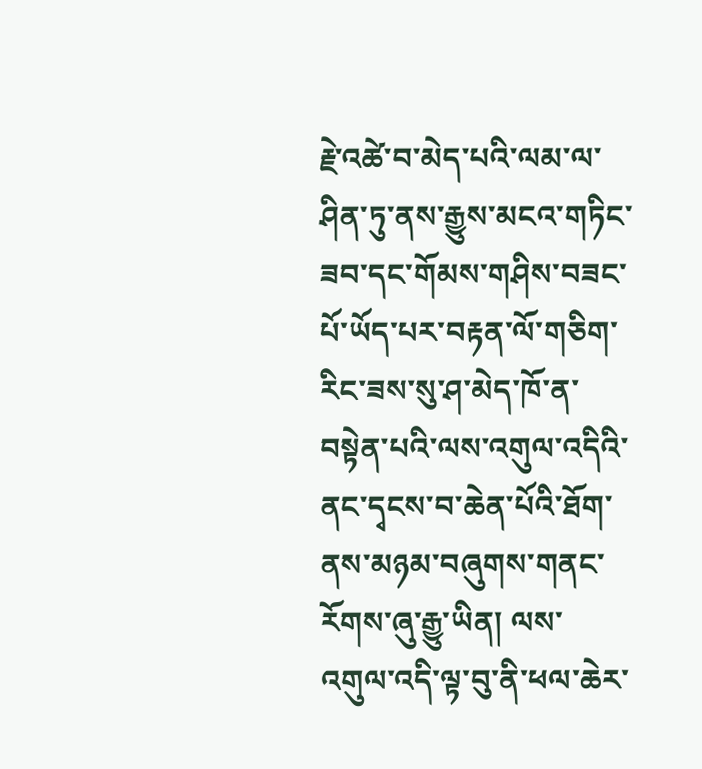རྗེ་འཚེ་བ་མེད་པའི་ལམ་ལ་ཤིན་ཏུ་ནས་རྒྱུས་མངའ་གཏིང་ཟབ་དང་གོམས་གཤིས་བཟང་
པོ་ཡོད་པར་བརྟན་ལོ་གཅིག་རིང་ཟས་སུ་ཤ་མེད་ཁོ་ན་བསྟེན་པའི་ལས་འགུལ་འདིའི་ནང་དྭངས་བ་ཆེན་པོའི་ཐོག་ནས་མཉམ་བཞུགས་གནང་རོགས་ཞུ་རྒྱུ་ཡིན། ལས་འགུལ་འདི་ལྟ་བུ་ནི་ཕལ་ཆེར་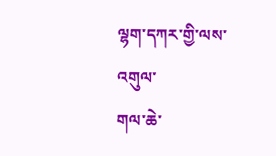ལྷག་དཀར་གྱི་ལས་འགུལ་
གལ་ཆེ་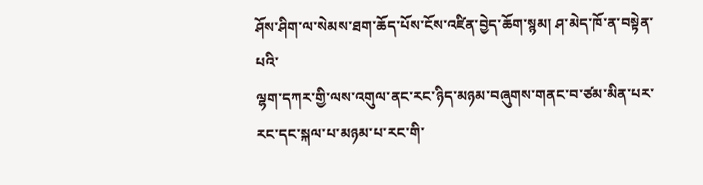ཤོས་ཤིག་ལ་སེམས་ཐག་ཆོད་པོས་ངོས་འཛིན་བྱེད་ཆོག་སྙམ། ཤ་མེད་ཁོ་ན་བསྟེན་པའི་
ལྷག་དཀར་གྱི་ལས་འགུལ་ནང་རང་ཉིད་མཉམ་བཞུགས་གནང་བ་ཙམ་མིན་པར་རང་དང་སྐལ་པ་མཉམ་པ་རང་གི་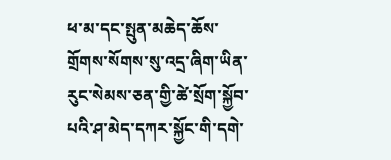ཕ་མ་དང་སྤུན་མཆེད་ཆོས་གྲོགས་སོགས་སུ་འདྲ་ཞིག་ཡིན་རུང་སེམས་ཅན་གྱི་ཚེ་སྲོག་སྐྱོབ་པའི་ཤ་མེད་དཀར་སྐྱོང་གི་དགེ་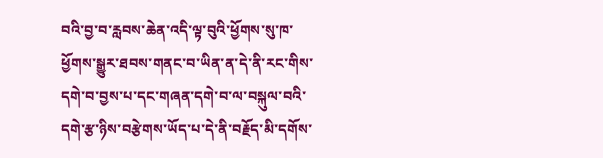བའི་བྱ་བ་རླབས་ཆེན་འདི་ལྟ་བུའི་ཕྱོགས་སུ་ཁ་ཕྱོགས་སྒྱུར་ཐབས་གནང་བ་ཡིན་ན་དེ་ནི་རང་གིས་དགེ་བ་བྱས་པ་དང་གཞན་དགེ་བ་ལ་བསྐུལ་བའི་དགེ་རྩ་ཉིས་བརྩེགས་ཡོད་པ་དེ་ནི་བརྗོད་མི་དགོས་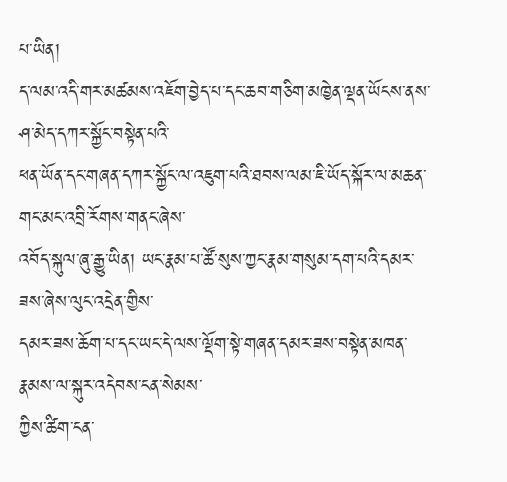པ་ཡིན།
ད་ལམ་འདི་གར་མཚམས་འཇོག་བྱེད་པ་དང་ཆབ་གཅིག་མཁྱེན་ལྡན་ཡོངས་ནས་ཤ་མེད་དཀར་སྐྱོང་བསྟེན་པའི་
ཕན་ཡོན་དང་གཞན་དཀར་སྐྱོང་ལ་འཇུག་པའི་ཐབས་ལམ་ཇི་ཡོད་སྐོར་ལ་མཆན་གང་མང་འབྲི་རོགས་གནང་ཞེས་
འབོད་སྐུལ་ཞུ་རྒྱུ་ཡིན། ཡང་རྣམ་པ་ཚོ་སུས་ཀྱང་རྣམ་གསུམ་དག་པའི་དམར་ཟས་ཞེས་ལུང་འདྲེན་གྱིས་
དམར་ཟས་ཆོག་པ་དང་ཡང་དེ་ལས་ལྡོག་སྟེ་གཞན་དམར་ཟས་བསྟེན་མཁན་རྣམས་ལ་སྐུར་འདེབས་ངན་སེམས་
ཀྱིས་ཚིག་ངན་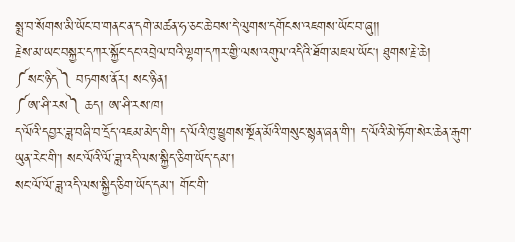སྨྲ་བ་སོགས་མི་ཡོང་བ་གནང་ན་དགེ་མཚན་ཧ་ཅང་ཆེ་བས་དེ་ལུགས་དགོངས་འཇགས་ཡོང་བ་ཞུ།།
རྗེས་མ་ཡང་བསྐྱར་དཀར་སྐྱོང་དང་འབྲེལ་བའི་ལྷག་དཀར་གྱི་ལས་འགུལ་འདིའི་ཐོག་མཇལ་ཡོང། ཐུགས་རྗེ་ཆེ།
༼སང་ཉིད༽ བཏགས་ནོར། སང་ཉིན།
༼ཨ་ཤི་རས༽ ཆད། ཨ་ཤི་རས་ཁ།
ད་ལོའི་དབྱར་ཟླ་བཞི་བ་དྲོད་འཇམ་མེད་གི་། ད་ལོའི་ཁུ་ཕྱུགས་སྔོན་མོའི་གསུང་སྙན་ཞན་གི་། ད་ལོའི་མེ་ཏོག་སེར་ཆེན་རྒུག་ཡུན་རེང་གི་། སང་ལོའི་ལོ་ཟླ་འདི་ལས་སྐྱིད་ཅིག་ཡོད་དམ་།
སང་ལོ་ལོ་ཟླ་འདི་ལས་སྐྱིད་ཅིག་ཡོད་དམ་། གོང་གི་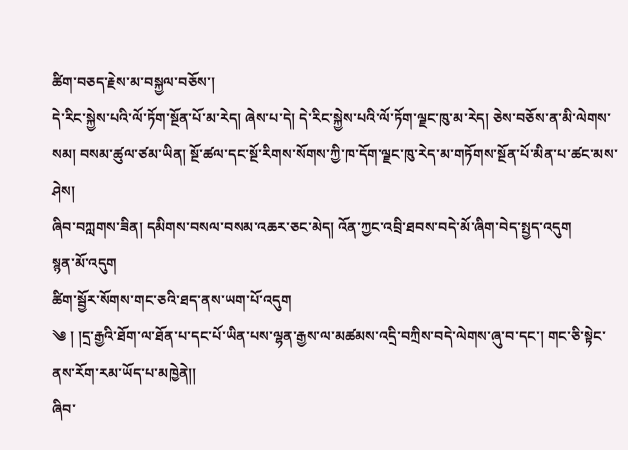ཚིག་བཅད་རྗེས་མ་བསྐྱལ་བཅོས་།
དེ་རིང་སྐྱེས་པའི་ལོ་ཏོག་སྔོན་པོ་མ་རེད། ཞེས་པ་དེ། དེ་རིང་སྐྱེས་པའི་ལོ་ཏོག་ལྗང་ཁུ་མ་རེད། ཅེས་བཅོས་ན་མི་ལེགས་སམ། བསམ་ཚུལ་ཙམ་ཡིན། སྔོ་ཚལ་དང་སྔོ་རིགས་སོགས་ཀྱི་ཁ་དོག་ལྗང་ཁུ་རེད་མ་གཏོགས་སྔོན་པོ་མིན་པ་ཚང་མས་ཤེས།
ཞིབ་བཀླགས་ཟིན། དམིགས་བསལ་བསམ་འཆར་ཅང་མེད། འོན་ཀྱང་འབྲི་ཐབས་བདེ་མོ་ཞིག་བེད་སྤྱད་འདུག
སྙན་མོ་འདུག
ཚིག་སྦྱོར་སོགས་གང་ཅའི་ཐད་ནས་ཡག་པོ་འདུག
༄ ། །དྲ་རྒྱའི་ཐོག་ལ་ཐོན་པ་དང་པོ་ཡིན་པས་ལྷན་རྒྱས་ལ་མཚམས་འདྲི་བཀྲིས་བདེ་ལེགས་ཞུ་བ་དང་། གང་ཅི་སྟེང་ནས་རོག་རམ་ཡོད་པ་མཁྱེནེ།།
ཞིབ་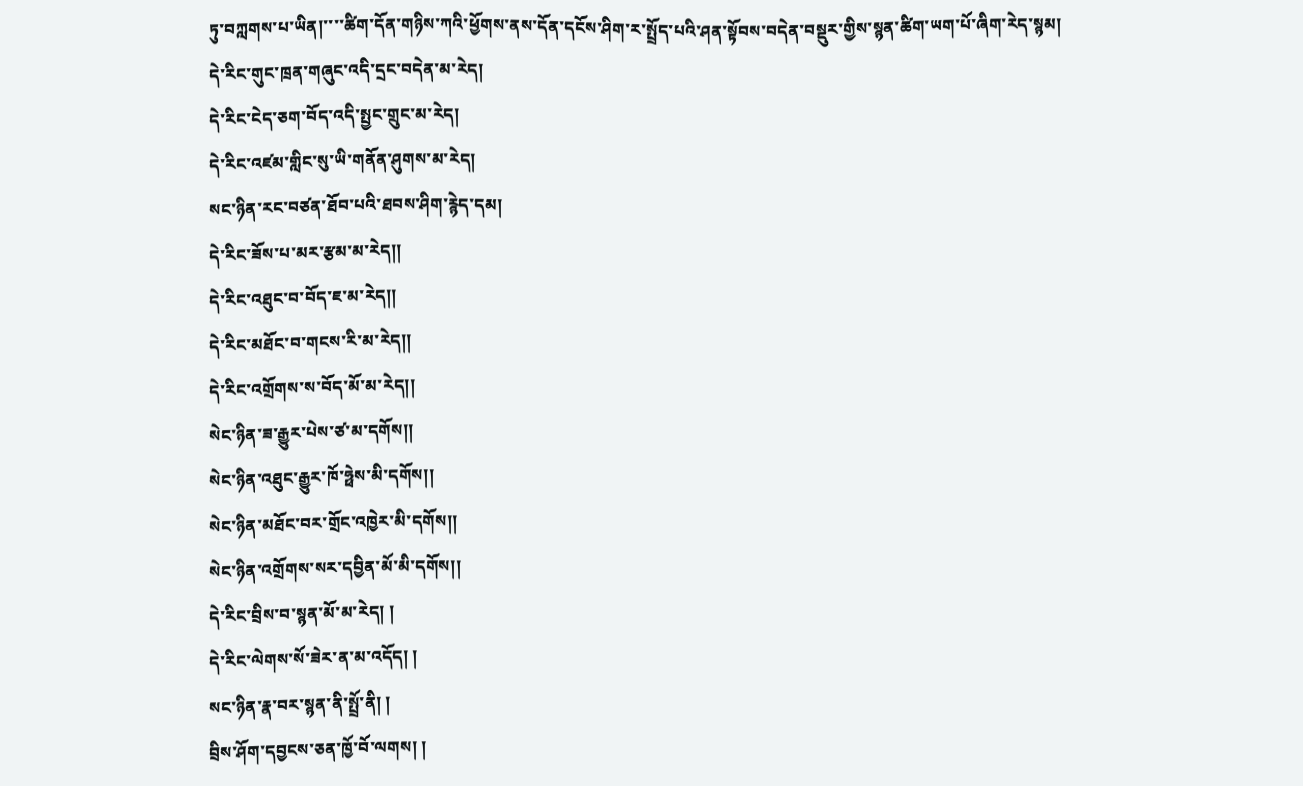ཏུ་བཀླགས་པ་ཡིན།་་་་ཚིག་དོན་གཉིས་ཀའི་ཕྱོགས་ནས་དོན་དངོས་ཤིག་ར་སྤྲོད་པའི་ཤན་སྟོབས་བདེན་བསྡུར་གྱིས་སྙན་ཚིག་ཡག་པོ་ཞིག་རེད་སྙམ།
དེ་རིང་གུང་ཁྲན་གཞུང་འདི་དྲང་བདེན་མ་རེད།
དེ་རིང་ངེད་ཅག་བོད་འདི་སྤྱང་གྲུང་མ་རེད།
དེ་རིང་འཛམ་གླིང་སུ་ཡི་གནོན་ཤུགས་མ་རེད།
སང་ཉིན་རང་བཙན་ཐོབ་པའི་ཐབས་ཤིག་རྙེད་དམ།
དེ་རིང་ཟོས་པ་མར་རྩམ་མ་རེད།།
དེ་རིང་འཐུང་བ་བོད་ཇ་མ་རེད།།
དེ་རིང་མཐོང་བ་གངས་རི་མ་རེད།།
དེ་རིང་འགྲོགས་ས་བོད་མོ་མ་རེད།།
སེང་ཉིན་ཟ་རྒྱུར་པེས་ཙ་མ་དགོས།།
སེང་ཉིན་འཐུང་རྒྱུར་ཁོ་ཧྥེས་མི་དགོས།།
སེང་ཉིན་མཐོང་བར་གྲོང་འཁྱེར་མི་དགོས།།
སེང་ཉིན་འགྲོགས་སར་དབྱིན་མོ་མི་དགོས།།
དེ་རིང་བྲིས་བ་སྙན་མོ་མ་རེད། །
དེ་རིང་ལེགས་སོ་ཟེར་ན་མ་འདོད། །
སང་ཉིན་རྣ་བར་སྙན་ནི་སྤྲོ་ནི། །
བྲིས་ཤོག་དབྱངས་ཅན་ཁྱོ་བོ་ལགས། །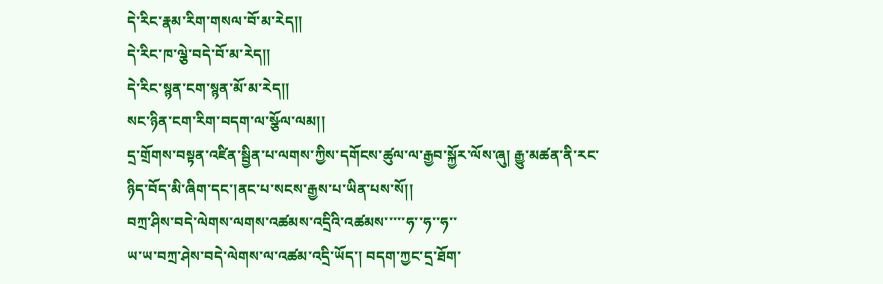དེ་རིང་རྣམ་རིག་གསལ་བོ་མ་རེད།།
དེ་རིང་ཁ་ལྕེ་བདེ་བོ་མ་རེད།།
དེ་རིང་སྙན་ངག་སྙན་མོ་མ་རེད།།
སང་ཉིན་ངག་རིག་བདག་ལ་སྩོལ་ལམ།།
དྲ་གྲོགས་བསྟན་འཛིན་སྦྱིན་པ་ལགས་ཀྱིས་དགོངས་ཚུལ་ལ་རྒྱབ་སྐྱོར་ལོས་ཞུ། རྒྱུ་མཚན་ནི་རང་ཉིད་བོད་མི་ཞིག་དང་།ནང་པ་སངས་རྒྱས་པ་ཡིན་པས་སོ།།
བཀྲ་ཤིས་བདེ་ལེགས་ལགས་འཚམས་འདྲིའི་འཚམས་་་་་ཧ་་ཧ་་ཧ་་
ཡ་ཡ་བཀྲ་ཤེས་བདེ་ལེགས་ལ་འཚམ་འདྲི་ཡོད་། བདག་ཀྱང་དྲ་ཐོག་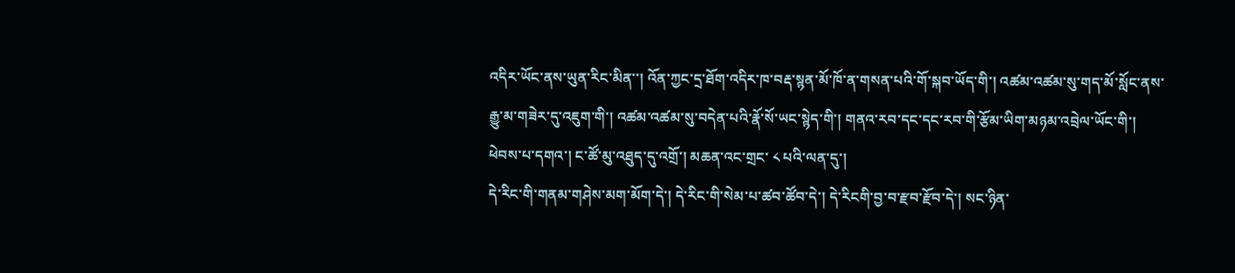འདིར་ཡོང་ནས་ཡུན་རིང་མིན་་། འོན་ཀྱང་དྲ་ཐོག་འདིར་ཁ་བརྡ་སྙན་མོ་ཁོ་ན་གསན་པའི་གོ་སྐབ་ཡོད་གི་། འཚམ་འཚམ་སུ་གད་མོ་སློང་ནས་རྒྱུ་མ་གཟེར་དུ་འཇུག་གི་། འཚམ་འཚམ་སུ་བདེན་པའི་རྣོ་སོ་ཡང་སྙེད་གི་། གནའ་རབ་དང་དང་རབ་གི་རྩོམ་ཡིག་མཉམ་འབྲེལ་ཡོང་གི་། ཕེབས་པ་དགའ་། ང་ཚོ་མུ་འཐུད་དུ་འགྲོ་། མཆན་འང་གྲང་ ༨ པའི་ལན་དུ་།
དེ་རིང་གི་གནམ་གཤེས་མག་མོག་དེ་། དེ་རིང་གི་སེམ་པ་ཚབ་ཚོབ་དེ་། དེ་རིངགི་བྱ་བ་རྫབ་རྫོབ་དེ་། སང་ཉིན་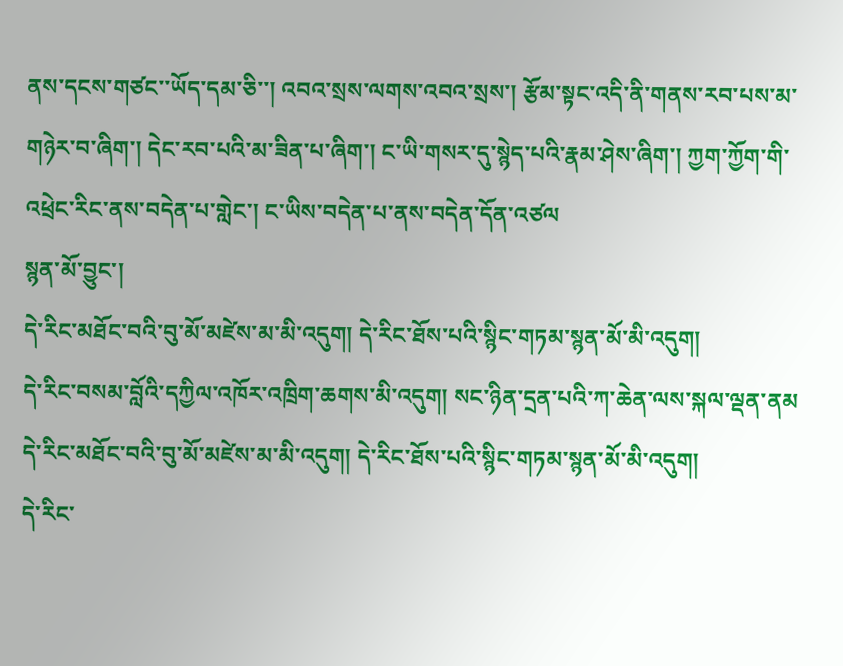ནས་དངས་གཙང་་ཡོད་དམ་ཅི་་། འབའ་སྲས་ལགས་འབའ་སྲས་། རྩོམ་སྟང་འདི་ནི་གནས་རབ་པས་མ་གཉེར་བ་ཞིག་། དེང་རབ་པའི་མ་ཟིན་པ་ཞིག་། ང་ཡི་གསར་དུ་སྙེད་པའི་རྣམ་ཤེས་ཞིག་། ཀྱག་ཀྱོག་གི་འཕྲེང་རིང་ནས་བདེན་པ་གླེང་། ང་ཡིས་བདེན་པ་ནས་བདེན་དོན་འཙལ
སྙན་མོ་བྱུང་།
དེ་རིང་མཐོང་བའི་བུ་མོ་མཛེས་མ་མི་འདུག། དེ་རིང་ཐོས་པའི་སྙིང་གཏམ་སྙན་མོ་མི་འདུག།
དེ་རིང་བསམ་བློའི་དཀྱིལ་འཁོར་འཁྲིག་ཆགས་མི་འདུག། སང་ཉིན་དྲན་པའི་ཀ་ཆེན་ལས་སྐལ་ལྡན་ནམ
དེ་རིང་མཐོང་བའི་བུ་མོ་མཛེས་མ་མི་འདུག། དེ་རིང་ཐོས་པའི་སྙིང་གཏམ་སྙན་མོ་མི་འདུག།
དེ་རིང་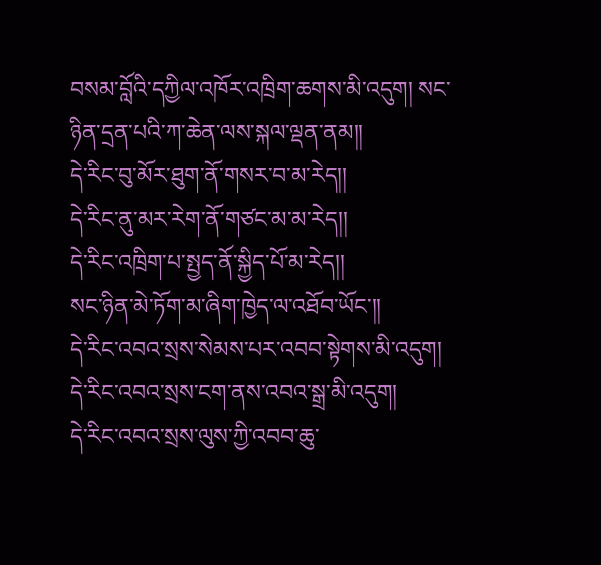བསམ་བློའི་དཀྱིལ་འཁོར་འཁྲིག་ཆགས་མི་འདུག། སང་ཉིན་དྲན་པའི་ཀ་ཆེན་ལས་སྐལ་ལྡན་ནམ།།
དེ་རིང་བུ་མོར་ཐུག་ནོ་གསར་བ་མ་རེད།།
དེ་རིང་ནུ་མར་རེག་ནོ་གཙང་མ་མ་རེད།།
དེ་རིང་འཁྲིག་པ་སྤྱད་ནོ་སྐྱིད་པོ་མ་རེད།།
སང་ཉིན་མེ་ཏོག་མ་ཞིག་ཁྱེད་ལ་འཐོབ་ཡོང་།།
དེ་རིང་འབའ་སྲས་སེམས་པར་འབབ་སྟེགས་མི་འདུག།
དེ་རིང་འབའ་སྲས་ངག་ནས་འབའ་སྒྲ་མི་འདུག།
དེ་རིང་འབའ་སྲས་ལུས་ཀྱི་འབབ་ཆུ་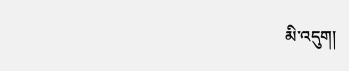མི་འདུག།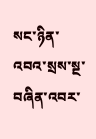སང་ཉིན་འབའ་སྲས་སྔ་བཞིན་འབར་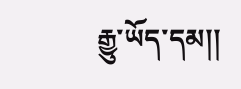རྒྱུ་ཡོད་དམ།།